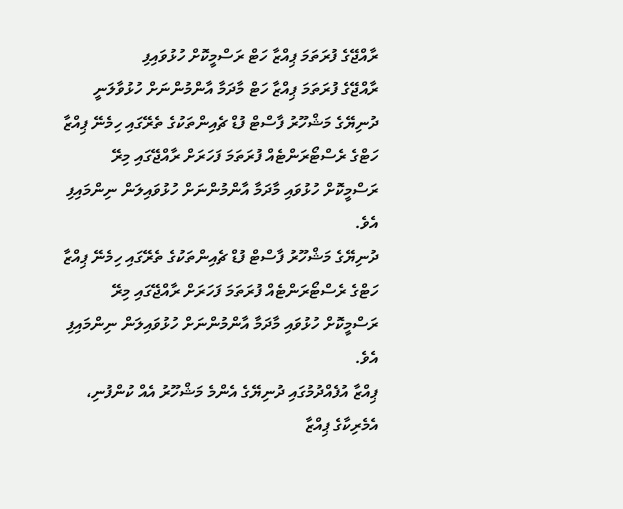ރާއްޖޭގެ ފުރަތަމަ ޕިއްޒާ ހަޓް ރަސްމީކޮށް ހުޅުވައިފި
ރާއްޖޭގެ ފުރަތަމަ ޕިއްޒާ ހަޓް މާދަމާ އާންމުންނަށް ހުޅުވާލަނީ
ދުނިޔޭގެ މަޝްހޫރު ފާސްޓް ފުޑް ޗެއިންތަކުގެ ތެރޭގައި ހިމެނޭ ޕިއްޒާ ހަޓްގެ ރެސްޓޯރަންޓެއް ފުރަތަމަ ފަހަރަށް ރާއްޖޭގައި މިރޭ ރަސްމީކޮށް ހުޅުވައި މާދަމާ އާންމުންނަށް ހުޅުވައިލަން ނިންމައިފި އެވެ.
ދުނިޔޭގެ މަޝްހޫރު ފާސްޓް ފުޑް ޗެއިންތަކުގެ ތެރޭގައި ހިމެނޭ ޕިއްޒާ ހަޓްގެ ރެސްޓޯރަންޓެއް ފުރަތަމަ ފަހަރަށް ރާއްޖޭގައި މިރޭ ރަސްމީކޮށް ހުޅުވައި މާދަމާ އާންމުންނަށް ހުޅުވައިލަން ނިންމައިފި އެވެ.
ޕިއްޒާ އުފެއްދުމުގައި ދުނިޔޭގެ އެންމެ މަޝްހޫރު އެއް ކުންފުނި، އެމެރިކާގެ ޕިއްޒާ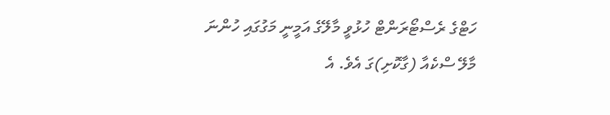ހަޓްގެ ރެސްޓޯރަންޓް ހުޅުވީ މާލޭގެ އަމީނީ މަގުގައި ހުންނަ މާލޭ ސްކެއާ (ގާކޮށި)ގަ އެވެ. އެ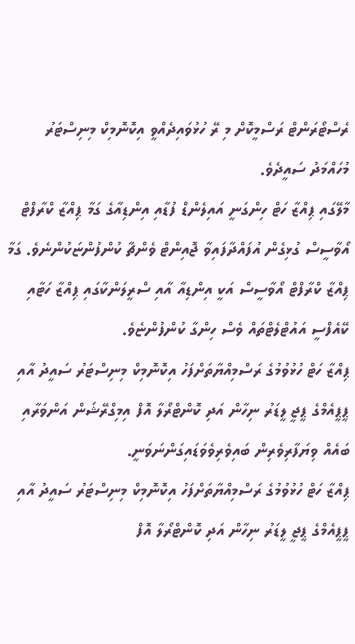ރެސްޓޯރަންޓް ރަސްމީކޮށް މި ރޭ ހުޅުވައިދެއްވީ އިކޮނޮމިކް މިނިސްޓަރު މުހައްމަދު ސައީދެވެ.
މާލޭގައި ޕިއްޒާ ހަޓް ހިންގަނީ އައިލެންޑް ފުޑާއި އިންޑިއާގެ ގަމާ ޕިއްޒާ ކްރާފްޓް އޯވާސީސް ގުޅިގެން އުފައްދާފައިވާ ޖޮއިންޓް ވެންޗާ ކުންފުންޏަކުންނެވެ. ގަމާ ޕިއްޒާ ކްރާފްޓް އޯވާސީސް އަކީ އިންޑިއާ އާއި ސްރީލަންކާގައި ޕިއްޒާ ހަޓާއި ކޭއެފްސީ އައުޓްލެޓްތައް ވެސް ހިންގާ ކުންފުންޏެވެ.
ޕިއްޒާ ހަޓް ހުޅުވުމުގެ ރަސްމިއްޔާތަށްފަހު އިކޮނޮމިކް މިނިސްޓަރު ސައީދު އާއި ޕީޕީއެމްގެ ޕީޖީ ލީޑަރު ނިހާން އަދި ކޮންޓްރޯލާ އޮފް އިމިގްރޭޝަން އަންވަރާއި ބައެއް ވިޔަފާރިވެރިން ބައިވެރިވެވަޑައިގަންނަވަނީ.
ޕިއްޒާ ހަޓް ހުޅުވުމުގެ ރަސްމިއްޔާތަށްފަހު އިކޮނޮމިކް މިނިސްޓަރު ސައީދު އާއި ޕީޕީއެމްގެ ޕީޖީ ލީޑަރު ނިހާން އަދި ކޮންޓްރޯލާ އޮފް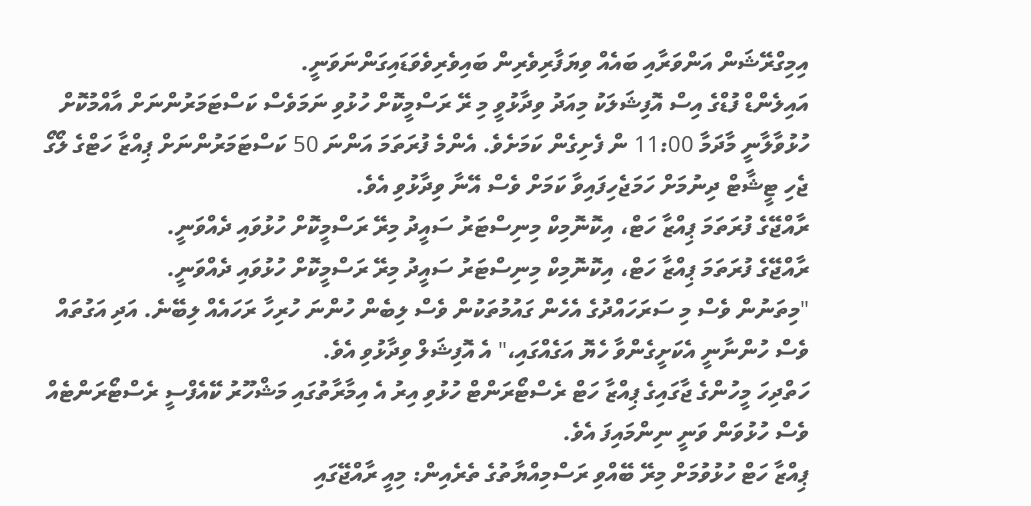އިމިގްރޭޝަން އަންވަރާއި ބައެއް ވިޔަފާރިވެރިން ބައިވެރިވެވަޑައިގަންނަވަނީ.
އައިލެންޑް ފުޑްގެ އިސް އޮފިޝަލަކު މިއަދު ވިދާޅުވީ މި ރޭ ރަސްމީކޮށް ހުޅުވި ނަމަވެސް ކަސްޓަމަރުންނަށް އާއްމުކޮށް ހުޅުވާލާނީ މާދަމާ 11:00 ން ފެށިގެން ކަމަށެވެ. އެންމެ ފުރަތަމަ އަންނަ 50 ކަސްޓަމަރުންނަށް ޕިއްޒާ ހަޓްގެ ލޯގޯ ޖެހި ޓީޝާޓް ދިނުމަށް ހަމަޖެހިފައިވާ ކަމަށް ވެސް އޭނާ ވިދާޅުވި އެވެ.
ރާއްޖޭގެ ފުރަތަމަ ޕިއްޒާ ހަޓް، އިކޮނޮމިކް މިނިސްޓަރު ސައީދު މިރޭ ރަސްމީކޮށް ހުޅުވައި ދެއްވަނީ.
ރާއްޖޭގެ ފުރަތަމަ ޕިއްޒާ ހަޓް، އިކޮނޮމިކް މިނިސްޓަރު ސައީދު މިރޭ ރަސްމީކޮށް ހުޅުވައި ދެއްވަނީ.
"މިތަނުން ވެސް މި ސަރަހައްދުގެ އެހެން ގައުމުތަކުން ވެސް ލިބެން ހުންނަ ހުރިހާ ރަހައެއް ލިބޭނެ. އަދި އަގުތައް ވެސް ހުންނާނީ އެކަށީގެންވާ ހެޔޮ އަގެއްގައި،" އެ އޮފިޝަލް ވިދާޅުވި އެވެ.
ހަތްދިހަ މީހުންގެ ޖާގައިގެ ޕިއްޒާ ހަޓް ރެސްޓޯރަންޓް ހުޅުވި އިރު އެ އިމާރާތުގައި މަޝްހޫރު ކޭއެފްސީ ރެސްޓޯރަންޓެއް ވެސް ހުޅުވަން ވަނީ ނިންމައިފަ އެވެ.
ޕިއްޒާ ހަޓް ހުޅުވުމަށް މިރޭ ބޭއްވި ރަސްމިއްޔާތުގެ ތެރެއިން: މިއީ ރާއްޖޭގައި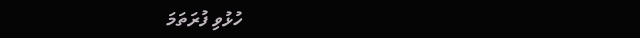ހުޅުވި ފުރަތަމަ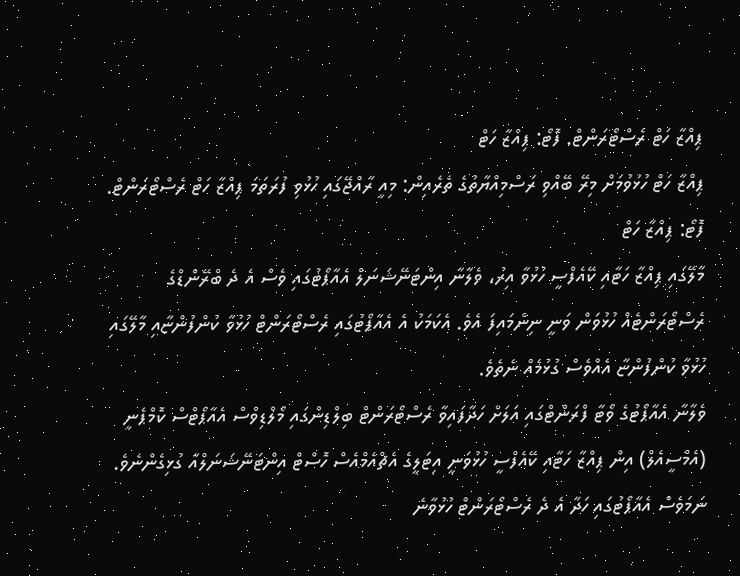ޕިއްޒާ ހަޓް ރެސްޓޯރަންޓް. ފޮޓޯ: ޕިއްޒާ ހަޓް
ޕިއްޒާ ހަޓް ހުޅުވުމަށް މިރޭ ބޭއްވި ރަސްމިއްޔާތުގެ ތެރެއިން: މިއީ ރާއްޖޭގައި ހުޅުވި ފުރަތަމަ ޕިއްޒާ ހަޓް ރެސްޓޯރަންޓް. ފޮޓޯ: ޕިއްޒާ ހަޓް
މާލޭގައި ޕިއްޒާ ހަޓާއި ކޭއެފްސީ ހުޅުވާ އިރު، ވެލާނާ އިންޓަނޭޝަނަލް އެއާޕޯޓުގައި ވެސް އެ ދެ ބްރޭންޑްގެ ރެސްޓޯރަންޓެއް ހުޅުވަން ވަނީ ނިންމައިފަ އެވެ. އެކަމަކު އެ އެއާޕޯޓުގައި ރެސްޓޯރަންޓް ހުޅުވާ ކުންފުންޏާއި މާލޭގައި ހުޅުވާ ކުންފުންޏާ އެއްވެސް ގުޅުމެއް ނެތެވެ.
ވެލާނާ އެއާޕޯޓުގެ ވޯޓާ ފްރަންޓްގައި އަލަށް ހަދާފައިވާ ރެސްޓޯރަންޓް ބިލްޑިންގައި މޯލްޑިވްސް އެއާޕޯޓްސް ކޮމްޕެނީ (އެމްސީއެލް) އިން ޕިއްޒާ ހަޓާއި ކޭއެފްސީ ހުޅުވަނީ އިޓަލީގެ އެޗްއެމްއެސް ހޮސްޓް އިންޓަނޭޝަނަލްއާ ގުޅިގެންނެވެ. ނަމަވެސް އެއާޕޯޓުގައި ހަދާ އެ ދެ ރެސްޓޯރަންޓް ހުޅުވާނެ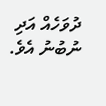ދުވަހެއް އަދި ނުބުނު އެވެ.